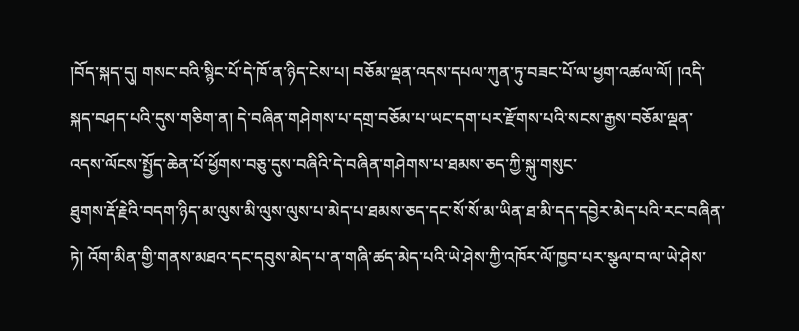།བོད་སྐད་དུ། གསང་བའི་སྙིང་པོ་དེ་ཁོ་ན་ཉིད་ངེས་པ། བཅོམ་ལྡན་འདས་དཔལ་ཀུན་ཏུ་བཟང་པོ་ལ་ཕྱག་འཚལ་ལོ། །འདི་སྐད་བཤད་པའི་དུས་གཅིག་ན། དེ་བཞིན་གཤེགས་པ་དགྲ་བཅོམ་པ་ཡང་དག་པར་རྫོགས་པའི་སངས་རྒྱས་བཅོམ་ལྡན་འདས་ལོངས་སྤྱོད་ཆེན་པོ་ཕྱོགས་བཅུ་དུས་བཞིའི་དེ་བཞིན་གཤེགས་པ་ཐམས་ཅད་ཀྱི་སྐུ་གསུང་
ཐུགས་རྡོ་རྗེའི་བདག་ཉིད་མ་ལུས་མི་ལུས་ལུས་པ་མེད་པ་ཐམས་ཅད་དང་སོ་སོ་མ་ཡིན་ཐ་མི་དད་དབྱེར་མེད་པའི་རང་བཞིན་ཏེ། འོག་མིན་གྱི་གནས་མཐའ་དང་དབུས་མེད་པ་ན་གཞི་ཚད་མེད་པའི་ཡེ་ཤེས་ཀྱི་འཁོར་ལོ་ཁྱབ་པར་སྩལ་བ་ལ་ཡེ་ཤེས་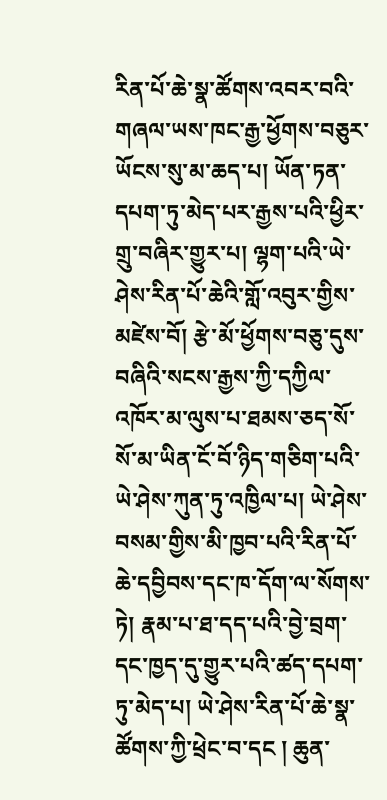རིན་པོ་ཆེ་སྣ་ཚོགས་འབར་བའི་གཞལ་ཡས་ཁང་རྒྱ་ཕྱོགས་བཅུར་ཡོངས་སུ་མ་ཆད་པ། ཡོན་ཏན་དཔག་ཏུ་མེད་པར་རྒྱས་པའི་ཕྱིར་གྲུ་བཞིར་གྱུར་པ། ལྷག་པའི་ཡེ་ཤེས་རིན་པོ་ཆེའི་གློ་འབུར་གྱིས་མཛེས་བོ། རྩེ་མོ་ཕྱོགས་བཅུ་དུས་བཞིའི་སངས་རྒྱས་ཀྱི་དཀྱིལ་འཁོར་མ་ལུས་པ་ཐམས་ཅད་སོ་སོ་མ་ཡིན་ངོ་བོ་ཉིད་གཅིག་པའི་ཡེ་ཤེས་ཀུན་ཏུ་འཁྱིལ་པ། ཡེ་ཤེས་བསམ་གྱིས་མི་ཁྱབ་པའི་རིན་པོ་ཆེ་དབྱིབས་དང་ཁ་དོག་ལ་སོགས་ཏེ། རྣམ་པ་ཐ་དད་པའི་བྱེ་བྲག་དང་ཁྱད་དུ་གྱུར་པའི་ཚད་དཔག་ཏུ་མེད་པ། ཡེ་ཤེས་རིན་པོ་ཆེ་སྣ་ཚོགས་ཀྱི་ཕྲེང་བ་དང ། ཆུན་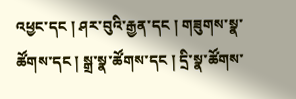འཕྱང་དང ། ཤར་བུའི་རྒྱན་དང ། གཟུགས་སྣ་ཚོགས་དང ། སྒྲ་སྣ་ཚོགས་དང ། དྲི་སྣ་ཚོགས་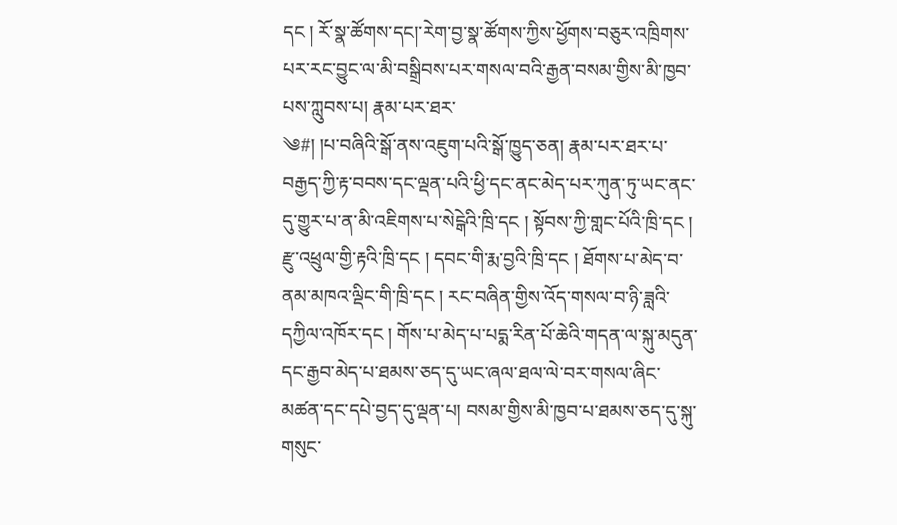དང ། རོ་སྣ་ཚོགས་དང།་རེག་བྱ་སྣ་ཚོགས་ཀྱིས་ཕྱོགས་བཅུར་འཁྲིགས་པར་རང་བྱུང་ལ་མི་བསྒྲིབས་པར་གསལ་བའི་རྒྱན་བསམ་གྱིས་མི་ཁྱབ་པས་ཀླུབས་པ། རྣམ་པར་ཐར་
༄#། །པ་བཞིའི་སྒོ་ནས་འཇུག་པའི་སྒོ་ཁྱུད་ཅན། རྣམ་པར་ཐར་པ་བརྒྱད་ཀྱི་རྟ་བབས་དང་ལྡན་པའི་ཕྱི་དང་ནང་མེད་པར་ཀུན་ཏུ་ཡང་ནང་དུ་གྱུར་པ་ན་མི་འཇིགས་པ་སེངྒེའི་ཁྲི་དང ། སྟོབས་ཀྱི་གླང་པོའི་ཁྲི་དང ། རྫུ་འཕྲུལ་གྱི་རྟའི་ཁྲི་དང ། དབང་གི་རྨ་བྱའི་ཁྲི་དང ། ཐོགས་པ་མེད་བ་ནམ་མཁའ་ལྡིང་གི་ཁྲི་དང ། རང་བཞིན་གྱིས་འོད་གསལ་བ་ཉི་ཟླའི་དཀྱིལ་འཁོར་དང ། གོས་པ་མེད་པ་པདྨ་རིན་པོ་ཆེའི་གདན་ལ་སྐུ་མདུན་དང་རྒྱབ་མེད་པ་ཐམས་ཅད་དུ་ཡང་ཞལ་ཐལ་ལེ་བར་གསལ་ཞིང་མཚན་དང་དཔེ་བྱད་དུ་ལྡན་པ། བསམ་གྱིས་མི་ཁྱབ་པ་ཐམས་ཅད་དུ་སྐུ་གསུང་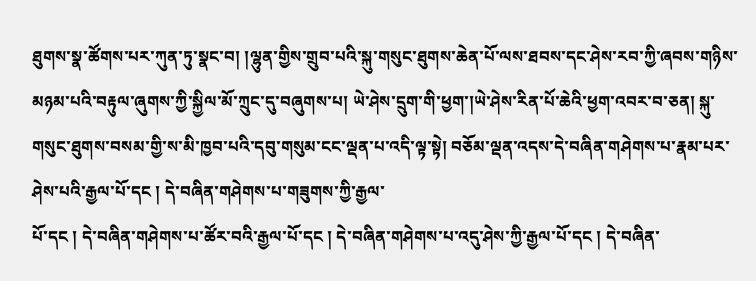ཐུགས་སྣ་ཚོགས་པར་ཀུན་ཏུ་སྣང་བ། །ལྷུན་གྱིས་གྲུབ་པའི་སྐུ་གསུང་ཐུགས་ཆེན་པོ་ལས་ཐབས་དང་ཤེས་རབ་ཀྱི་ཞབས་གཉིས་མཉམ་པའི་བརྟུལ་ཞུགས་ཀྱི་སྐྱིལ་མོ་ཀྲུང་དུ་བཞུགས་པ། ཡེ་ཤེས་དྲུག་གི་ཕྱག་།ཡེ་ཤེས་རིན་པོ་ཆེའི་ཕྱག་འབར་བ་ཅན། སྐུ་གསུང་ཐུགས་བསམ་གྱི་ས་མི་ཁྱབ་པའི་དབུ་གསུམ་ངང་ལྡན་པ་འདི་ལྟ་སྟེ། བཅོམ་ལྡན་འདས་དེ་བཞིན་གཤེགས་པ་རྣམ་པར་ཤེས་པའི་རྒྱལ་པོ་དང ། དེ་བཞིན་གཤེགས་པ་གཟུགས་ཀྱི་རྒྱལ་
པོ་དང ། དེ་བཞིན་གཤེགས་པ་ཚོར་བའི་རྒྱལ་པོ་དང ། དེ་བཞིན་གཤེགས་པ་འདུ་ཤེས་ཀྱི་རྒྱལ་པོ་དང ། དེ་བཞིན་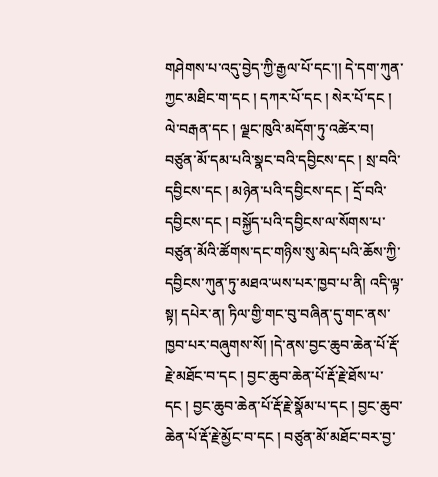གཤེགས་པ་འདུ་བྱེད་ཀྱི་རྒྱལ་པོ་དང་།། དེ་དག་ཀུན་ཀྱང་མཐིང་ག་དང ། དཀར་པོ་དང ། སེར་པོ་དང ། ལེ་བརྒན་དང ། ལྗང་ཁུའི་མདོག་ཏུ་འཚེར་བ། བཙུན་མོ་དམ་པའི་སྣང་བའི་དབྱིངས་དང ། སྲ་བའི་དབྱིངས་དང ། མཉེན་པའི་དབྱིངས་དང ། དྲོ་བའི་དབྱིངས་དང ། བསྐྱོད་པའི་དབྱིངས་ལ་སོགས་པ་བཙུན་མོའི་ཚོགས་དང་གཉིས་སུ་མེད་པའི་ཆོས་ཀྱི་དབྱིངས་ཀུན་ཏུ་མཐའ་ཡས་པར་ཁྱབ་པ་ནི། འདི་ལྟ་སྟ། དཔེར་ན། ཏིལ་གྱི་གང་བུ་བཞིན་དུ་གང་ནས་ཁྱབ་པར་བཞུགས་སོ། །དེ་ནས་བྱང་ཆུབ་ཆེན་པོ་རྡོ་རྗེ་མཐོང་བ་དང ། བྱང་ཆུབ་ཆེན་པོ་རྡོ་རྗེ་ཐོས་པ་དང ། བྱང་ཆུབ་ཆེན་པོ་རྡོ་རྗེ་སྣོམ་པ་དང ། བྱང་ཆུབ་ཆེན་པོ་རྡོ་རྗེ་མྱོང་བ་དང ། བཙུན་མོ་མཐོང་བར་བྱ་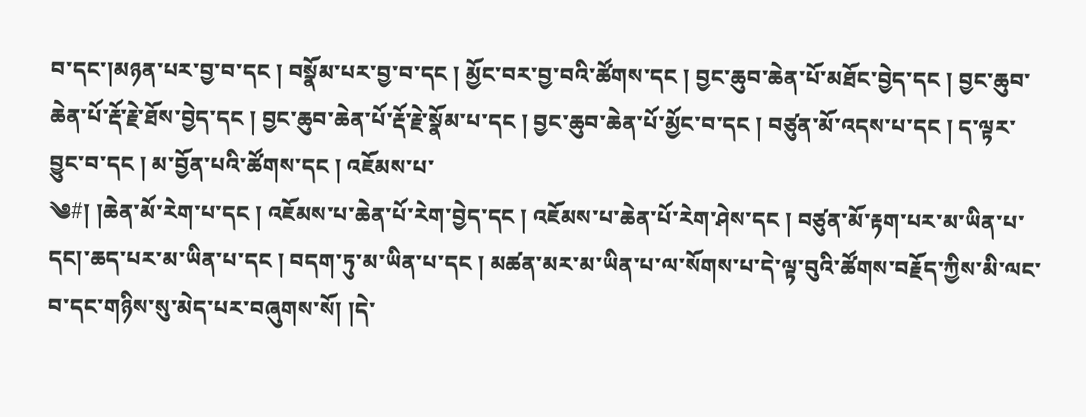བ་དང་།མཉན་པར་བྱ་བ་དང ། བསྣོམ་པར་བྱ་བ་དང ། མྱོང་བར་བྱ་བའི་ཚོགས་དང ། བྱང་ཆུབ་ཆེན་པོ་མཐོང་བྱེད་དང ། བྱང་ཆུབ་ཆེན་པོ་རྡོ་རྗེ་ཐོས་བྱེད་དང ། བྱང་ཆུབ་ཆེན་པོ་རྡོ་རྗེ་སྣོམ་པ་དང ། བྱང་ཆུབ་ཆེན་པོ་མྱོང་བ་དང ། བཙུན་མོ་འདས་པ་དང ། ད་ལྟར་བྱུང་བ་དང ། མ་བྱོན་པའི་ཚོགས་དང ། འཇོམས་པ་
༄#། །ཆེན་མོ་རེག་པ་དང ། འཇོམས་པ་ཆེན་པོ་རེག་བྱེད་དང ། འཇོམས་པ་ཆེན་པོ་རེག་ཤེས་དང ། བཙུན་མོ་རྟག་པར་མ་ཡིན་པ་དང།་ཆད་པར་མ་ཡིན་པ་དང ། བདག་ཏུ་མ་ཡིན་པ་དང ། མཚན་མར་མ་ཡིན་པ་ལ་སོགས་པ་དེ་ལྟ་བུའི་ཚོགས་བརྗོད་ཀྱིས་མི་ལང་བ་དང་གཉིས་སུ་མེད་པར་བཞུགས་སོ། །དེ་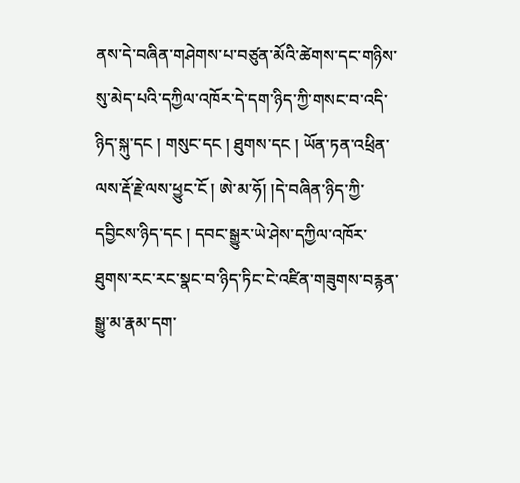ནས་དེ་བཞིན་གཤེགས་པ་བཙུན་མོའི་ཚེགས་དང་གཉིས་སུ་མེད་པའི་དཀྱིལ་འཁོར་དེ་དག་ཉིད་ཀྱི་གསང་བ་འདི་ཉིད་སྐུ་དང ། གསུང་དང ། ཐུགས་དང ། ཡོན་ཏན་འཕྲིན་ལས་རྡོ་རྗེ་ལས་ཕྱུང་ངོ ། ཨེ་མ་ཧོ། །དེ་བཞིན་ཉིད་ཀྱི་དབྱིངས་ཉིད་དང ། དབང་སྒྱུར་ཡེ་ཤེས་དཀྱིལ་འཁོར་ཐུགས་རང་རང་སྣང་བ་ཉིད་ཏིང་ངེ་འཛིན་གཟུགས་བརྙན་སྒྱུ་མ་རྣམ་དག་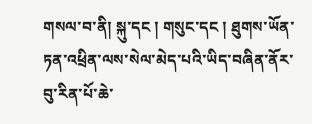གསལ་བ་ནི། སྐུ་དང ། གསུང་དང ། ཐུགས་ཡོན་ཏན་འཕྲིན་ལས་སེལ་མེད་པའི་ཡིད་བཞིན་ནོར་བུ་རིན་པོ་ཆེ་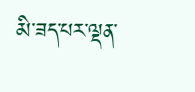མི་ཟད་པར་ལྡན་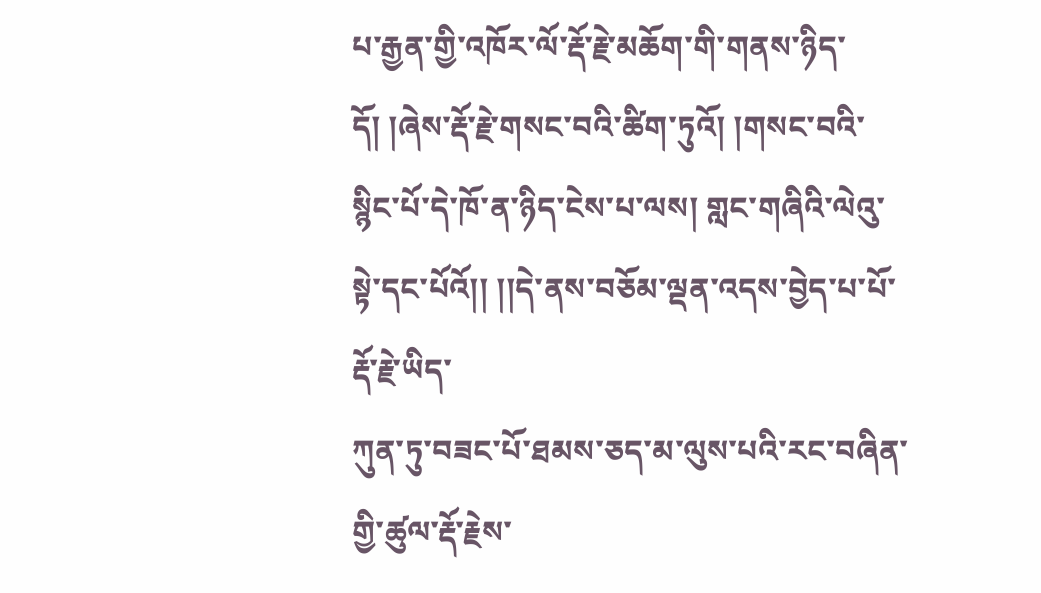པ་རྒྱན་གྱི་འཁོར་ལོ་རྡོ་རྗེ་མཆོག་གི་གནས་ཉིད་དོ། །ཞེས་རྡོ་རྗེ་གསང་བའི་ཚིག་ཏུའོ། །གསང་བའི་སྙིང་པོ་དེ་ཁོ་ན་ཉིད་ངེས་པ་ལས། གླང་གཞིའི་ལེའུ་སྟེ་དང་པོའོ།། །།དེ་ནས་བཅོམ་ལྡན་འདས་བྱེད་པ་པོ་རྡོ་རྗེ་ཡིད་
ཀུན་ཏུ་བཟང་པོ་ཐམས་ཅད་མ་ལུས་པའི་རང་བཞིན་གྱི་ཚུལ་རྡོ་རྗེས་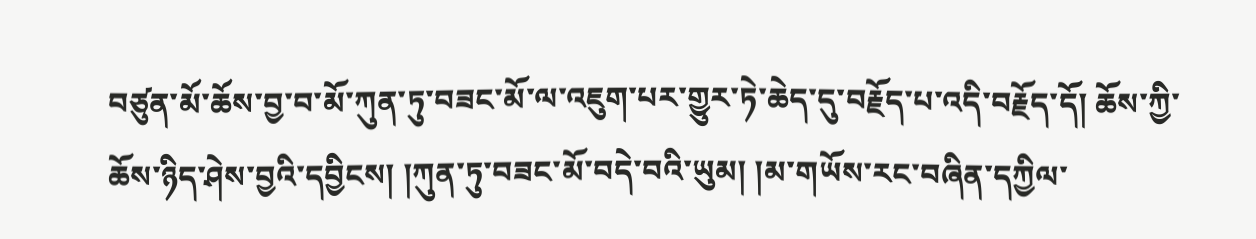བཙུན་མོ་ཆོས་བྱ་བ་མོ་ཀུན་ཏུ་བཟང་མོ་ལ་འཇུག་པར་གྱུར་ཏེ་ཆེད་དུ་བརྗོད་པ་འདི་བརྗོད་དོ། ཆོས་ཀྱི་ཆོས་ཉིད་ཤེས་བྱའི་དབྱིངས། །ཀུན་ཏུ་བཟང་མོ་བདེ་བའི་ཡུམ། །མ་གཡོས་རང་བཞིན་དཀྱིལ་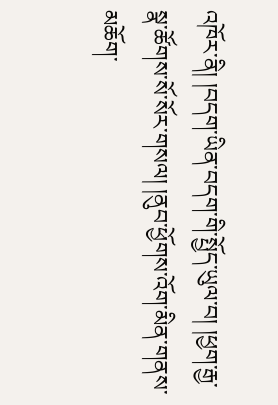འཁོར་ནི། །བདག་ཡིན་བདག་གི་སྤྱོད་ཡུལ་བ། །ཕྱག་རྒྱ་སྣ་ཚོགས་སོ་སོར་གསལ། །ནུབ་ཕྱོགས་འོག་མིན་གནས་མཆོག་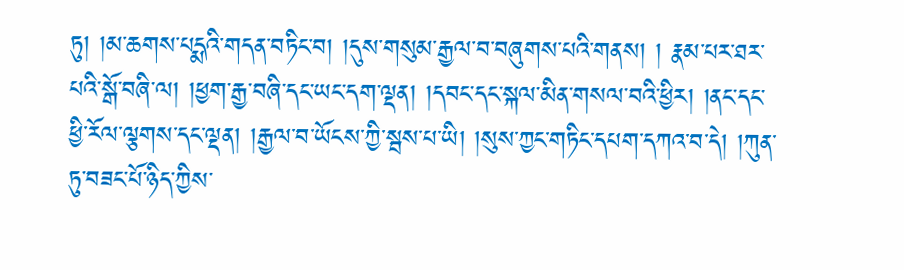ཏུ། །མ་ཆགས་པདྨའི་གདན་བཏིང་བ། །དུས་གསུམ་རྒྱལ་བ་བཞུགས་པའི་གནས། ། རྣམ་པར་ཐར་པའི་སྒོ་བཞི་ལ། །ཕྱག་རྒྱ་བཞི་དང་ཡང་དག་ལྡན། །དབང་དང་སྐལ་མིན་གསལ་བའི་ཕྱིར། །ནང་དང་ཕྱི་རོལ་ལྕགས་དང་ལྡན། །རྒྱལ་བ་ཡོངས་ཀྱི་སྦས་པ་ཡི། །སུས་ཀྱང་གཏིང་དཔག་དཀའ་བ་དེ། །ཀུན་ཏུ་བཟང་པོ་ཉིད་ཀྱིས་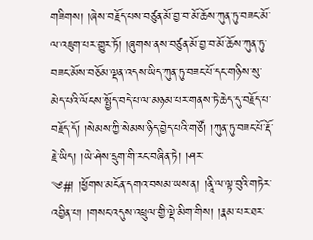གཟིགས། །ཞེས་བརྗོད་པས་བཙུན་མོ་བྱ་བ་མོ་ཆོས་ཀུན་ཏུ་བཟང་མོ་ལ་འཇུག་པར་གྱུར་ཏོ། །ཞུགས་ནས་བཙུན་མོ་བྱ་བ་མོ་ཆོས་ཀུན་ཏུ་བཟང་མོས་བཅོམ་ལྡན་འདས་ཡིད་ཀུན་ཏུ་བཟང་པོ་དང་གཉིས་སུ་མེད་པའི་ལོངས་སྤྱོད་བདེ་པ་ལ་མཉམ་པར་གནས་ཏེ་ཆེད་དུ་བརྗོད་པ་བརྗོད་དོ། །སེམས་ཀྱི་སེམས་ཉིད་བྱེད་པའི་གཙོ། །ཀུན་ཏུ་བཟང་པོ་རྡོ་རྗེ་ཡིད། །ཡེ་ཤེས་དྲུག་གི་རང་བཞིན་ཏེ། །ཤར་
༄#། །ཕྱོགས་མངོན་དགའ་བསམ་ཡས་ན། །ནཱི་ལ་ལྟ་བུའི་གཏེར་འབྱིན་པ། །གསང་འདུས་འཕྲུལ་གྱི་ལྡེ་མིག་གིས། །རྣམ་པར་ཐར་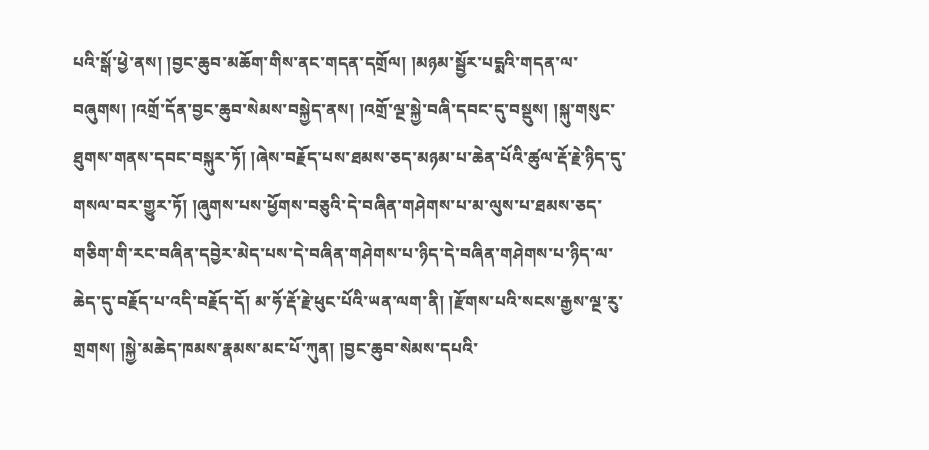པའི་སྒོ་ཕྱེ་ནས། །བྱང་ཆུབ་མཆོག་གིས་ནང་གདན་དགྲོལ། །མཉམ་སྦྱོར་པདྨའི་གདན་ལ་བཞུགས། །འགྲོ་དོན་བྱང་ཆུབ་སེམས་བསྐྱེད་ནས། །འགྲོ་ལྔ་སྐྱེ་བཞི་དབང་དུ་བསྡུས། །སྐུ་གསུང་ཐུགས་གནས་དབང་བསྐུར་ཏོ། །ཞེས་བརྗོད་པས་ཐམས་ཅད་མཉམ་པ་ཆེན་པོའི་ཚུལ་རྡོ་རྗེ་ཉིད་དུ་གསལ་བར་གྱུར་ཏོ། །ཞུགས་པས་ཕྱོགས་བཅུའི་དེ་བཞིན་གཤེགས་པ་མ་ལུས་པ་ཐམས་ཅད་གཅིག་གི་རང་བཞིན་དབྱེར་མེད་པས་དེ་བཞིན་གཤེགས་པ་ཉིད་དེ་བཞིན་གཤེགས་པ་ཉིད་ལ་ཆེད་དུ་བརྗོད་པ་འདི་བརྗོད་དོ། མ་ཧོ་རྡོ་རྗེ་ཕུང་པོའི་ཡན་ལག་ནི། །རྫོགས་པའི་སངས་རྒྱས་ལྔ་རུ་གྲགས། །སྐྱེ་མཆེད་ཁམས་རྣམས་མང་པོ་ཀུན། །བྱང་ཆུབ་སེམས་དཔའི་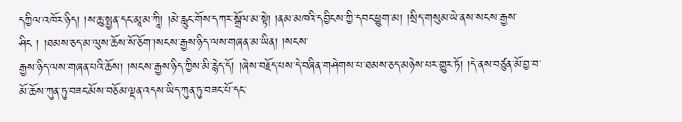དཀྱིལ་འཁོར་ཉིད། །ས་ཆུ་སྤྱན་དང་མཱ་མ་ཀཱི། །མེ་རླུང་གོས་དཀར་སྒྲོལ་མ་སྟེ། །ནམ་མཁའི་དབྱིངས་ཀྱི་དབང་ཕྱུག་མ། །སྲིད་གསུམ་ཡེ་ནས་སངས་རྒྱས་ཤིང ། །ཐམས་ཅད་མ་ལུས་ཆོས་སོ་ཅོག་།སངས་རྒྱས་ཉིད་ལས་གཞན་མ་ཡིན། །སངས་
རྒྱས་ཉིད་ལས་གཞན་པའི་ཆོས། །སངས་རྒྱས་ཉིད་ཀྱིས་མི་རྙེད་དོ། །ཞེས་བརྗོད་པས་དེ་བཞིན་གཤེགས་པ་ཐམས་ཅད་མཉེས་པར་གྱུར་ཏོ། །དེ་ནས་བཙུན་མོ་བྱ་བ་མོ་ཆོས་ཀུན་ཏུ་བཟང་མོས་བཅོམ་ལྡན་འདས་ཡིད་ཀུན་ཏུ་བཟང་པོ་དང་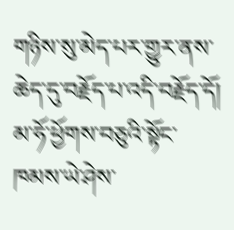གཉིས་སུ་མེད་པར་གྱུར་ནས་ཆེད་དུ་བརྗོད་པ་འདི་བརྗོད་དོ། མ་ཧོ་ཕྱོགས་བཅུའི་སྟོང་ཁམས་ཡེ་ཤེས་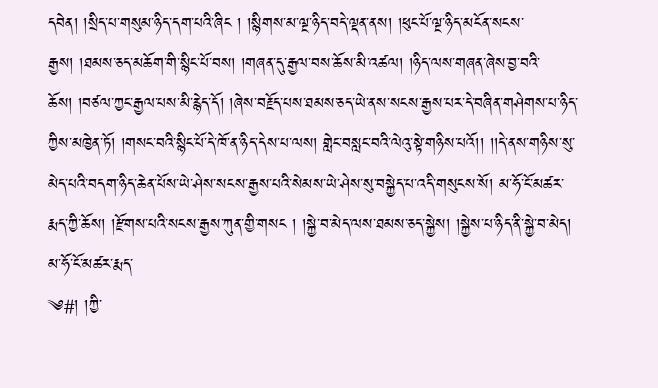དབེན། །སྲིད་པ་གསུམ་ཉིད་དག་པའི་ཞིང ། །སྙིགས་མ་ལྔ་ཉིད་བདེ་ལྡན་ནས། །ཕུང་པོ་ལྔ་ཉིད་མངོན་སངས་རྒྱས། །ཐམས་ཅད་མཆོག་གི་སྙིང་པོ་བས། །གཞན་དུ་རྒྱལ་བས་ཆོས་མི་འཚལ། །ཉིད་ལས་གཞན་ཞེས་བྱ་བའི་ཆོས། །བཙལ་ཀྱང་རྒྱལ་པས་མི་རྙེད་དོ། །ཞེས་བརྗོད་པས་ཐམས་ཅད་ཡེ་ནས་སངས་རྒྱས་པར་དེ་བཞིན་གཤེགས་པ་ཉིད་ཀྱིས་མཁྱེན་ཏོ། །གསང་བའི་སྙིང་པོ་དེ་ཁོ་ན་ཉིད་དེས་པ་ལས། གླེང་བསླང་བའི་ལེའུ་སྟེ་གཉིས་པའོ།། །།དེ་ནས་གཉིས་སུ་མེད་པའི་བདག་ཉིད་ཆེན་པོས་ཡེ་ཤེས་སངས་རྒྱས་པའི་སེམས་ཡེ་ཤེས་སུ་བསྐྱེད་པ་འདི་གསུངས་སོ། མ་ཧོ་ངོ་མཚར་རྨད་ཀྱི་ཆོས། །རྫོགས་པའི་སངས་རྒྱས་ཀུན་གྱི་གསང ། །སྐྱེ་བ་མེད་ལས་ཐམས་ཅད་སྐྱེས། །སྐྱེས་པ་ཉིད་ནི་སྐྱེ་བ་མེད། མ་ཧོ་ངོ་མཚར་རྨད་
༄#། །ཀྱི་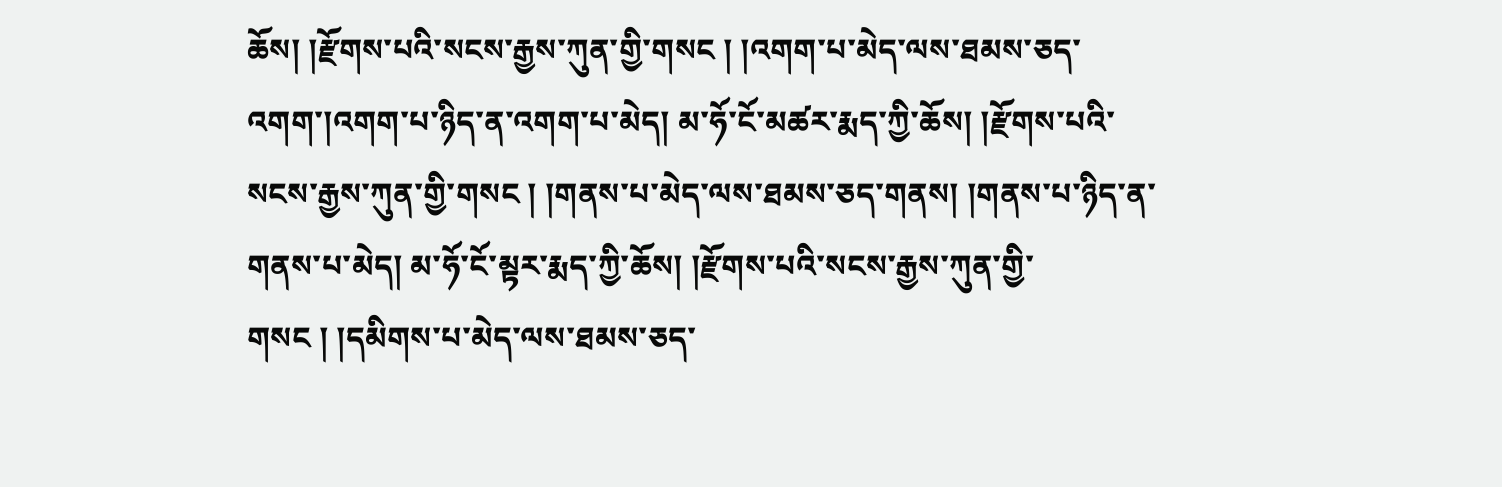ཆོས། །རྫོགས་པའི་སངས་རྒྱས་ཀུན་གྱི་གསང ། །འགག་པ་མེད་ལས་ཐམས་ཅད་འགག་།འགག་པ་ཉིད་ན་འགག་པ་མེད། མ་ཧོ་ངོ་མཚར་རྨད་ཀྱི་ཆོས། །རྫོགས་པའི་སངས་རྒྱས་ཀུན་གྱི་གསང ། །གནས་པ་མེད་ལས་ཐམས་ཅད་གནས། །གནས་པ་ཉིད་ན་གནས་པ་མེད། མ་ཧོ་ངོ་མྟར་རྨད་ཀྱི་ཆོས། །རྫོགས་པའི་སངས་རྒྱས་ཀུན་གྱི་གསང ། །དམིགས་པ་མེད་ལས་ཐམས་ཅད་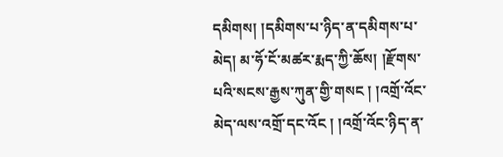དམིགས། །དམིགས་པ་ཉིད་ན་དམིགས་པ་མེད། མ་ཧོ་ངོ་མཚར་རྨད་ཀྱི་ཆོས། །རྫོགས་པའི་སངས་རྒྱས་ཀུན་གྱི་གསང ། །འགྲོ་འོང་མེད་ལས་འགྲོ་དང་འོང ། །འགྲོ་འོང་ཉིད་ན་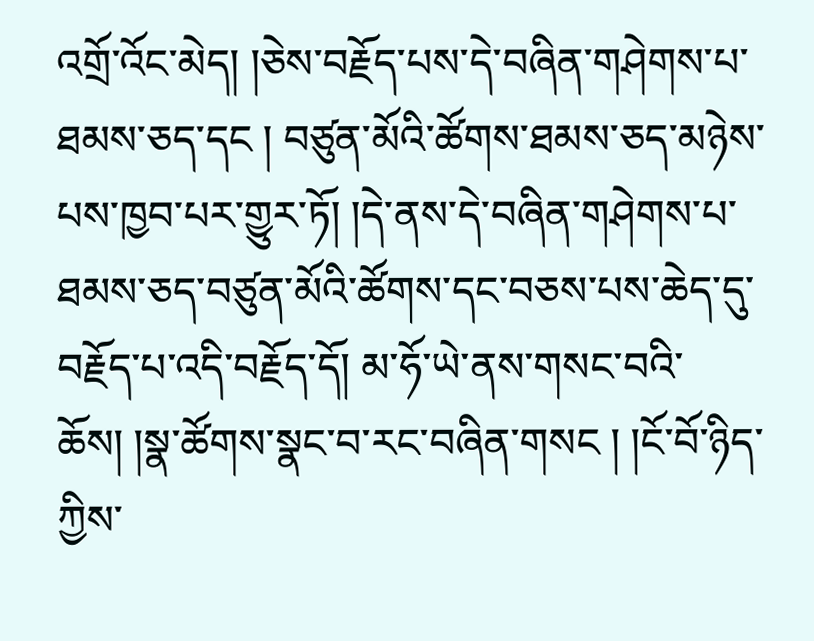འགྲོ་འོང་མེད། །ཅེས་བརྗོད་པས་དེ་བཞིན་གཤེགས་པ་ཐམས་ཅད་དང ། བཙུན་མོའི་ཚོགས་ཐམས་ཅད་མཉེས་པས་ཁྱབ་པར་གྱུར་ཏོ། །དེ་ནས་དེ་བཞིན་གཤེགས་པ་ཐམས་ཅད་བཙུན་མོའི་ཚོགས་དང་བཅས་པས་ཆེད་དུ་བརྗོད་པ་འདི་བརྗོད་དོ། མ་ཧོ་ཡེ་ནས་གསང་བའི་ཆོས། །སྣ་ཚོགས་སྣང་བ་རང་བཞིན་གསང ། །ངོ་བོ་ཉིད་ཀྱིས་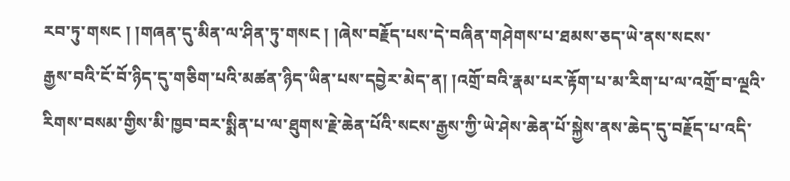རབ་ཏུ་གསང ། །གཞན་དུ་མིན་ལ་ཤིན་ཏུ་གསང ། །ཞེས་བརྗོད་པས་དེ་བཞིན་གཤེགས་པ་ཐམས་ཅད་ཡེ་ནས་སངས་
རྒྱས་བའི་ངོ་བོ་ཉིད་དུ་གཅིག་པའི་མཚན་ཉིད་ཡིན་པས་དབྱེར་མེད་ན། །འགྲོ་བའི་རྣམ་པར་རྟོག་པ་མ་རིག་པ་ལ་འགྲོ་བ་ལྔའི་རིགས་བསམ་གྱིས་མི་ཁྱབ་བར་སྨིན་པ་ལ་ཐུགས་རྗེ་ཆེན་པོའི་སངས་རྒྱས་ཀྱི་ཡེ་ཤེས་ཆེན་པོ་སྐྱེས་ནས་ཆེད་དུ་བརྗོད་པ་འདི་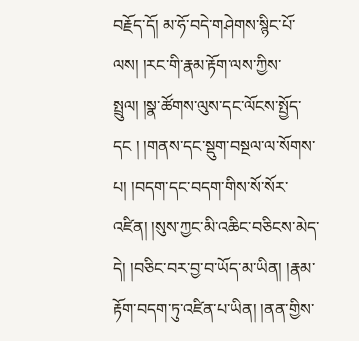བརྗོད་དོ། མ་ཧོ་བདེ་གཤེགས་སྙིང་པོ་ལས། །རང་གི་རྣམ་རྟོག་ལས་ཀྱིས་སྤྲུལ། །སྣ་ཚོགས་ལུས་དང་ལོངས་སྤྱོད་དང ། །གནས་དང་སྡུག་བསྔལ་ལ་སོགས་པ། །བདག་དང་བདག་གིས་སོ་སོར་འཛིན། །སུས་ཀྱང་མི་འཆིང་བཅིངས་མེད་དེ། །བཅིང་བར་བྱ་བ་ཡོད་མ་ཡིན། །རྣམ་རྟོག་བདག་ཏུ་འཛིན་པ་ཡིན། །ནན་གྱིས་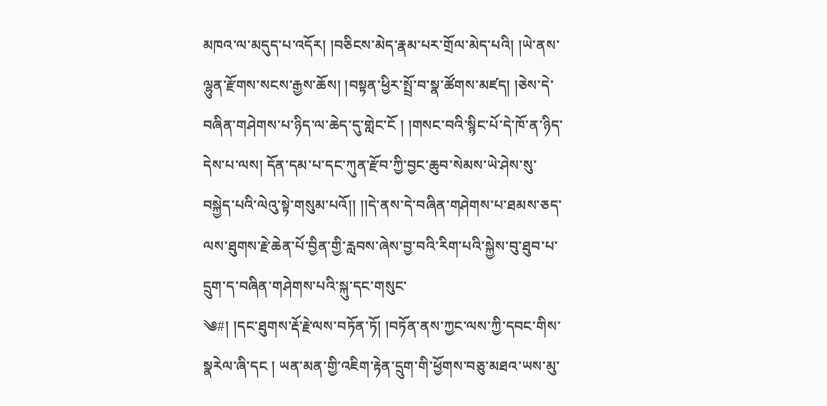མཁའ་ལ་མདུད་པ་འདོར། །བཅིངས་མེད་རྣམ་པར་གྲོལ་མེད་པའི། །ཡེ་ནས་ལྷུན་རྫོགས་སངས་རྒྱས་ཆོས། །བསྟན་ཕྱིར་སྤྲོ་བ་སྣ་ཚོགས་མཛད། །ཅེས་དེ་བཞིན་གཤེགས་པ་ཉིད་ལ་ཆེད་དུ་གླེང་ངོ ། །གསང་བའི་སྙིང་པོ་དེ་ཁོ་ན་ཉིད་དེས་པ་ལས། དོན་དམ་པ་དང་ཀུན་རྫོབ་ཀྱི་བྱང་ཆུབ་སེམས་ཡེ་ཤེས་སུ་བསྐྱེད་པའི་ལེའུ་སྟེ་གསུམ་པའོ།། །།དེ་ནས་དེ་བཞིན་གཤེགས་པ་ཐམས་ཅད་ལས་ཐུགས་རྗེ་ཆེན་པོ་བྱིན་གྱི་རླབས་ཞེས་བྱ་བའི་རིག་པའི་སྐྱེས་བུ་ཐུབ་པ་དྲུག་ད་བཞིན་གཤེགས་པའི་སྐུ་དང་གསུང་
༄#། །དང་ཐུགས་རྡོ་རྗེ་ལས་བཏོན་ཏོ། །བཏོན་ནས་ཀྱང་ལས་ཀྱི་དབང་གིས་སྣརེལ་ཞི་དང ། ཡན་མན་གྱི་འཇིག་རྟེན་དྲུག་གི་ཕྱོགས་བཅུ་མཐའ་ཡས་མུ་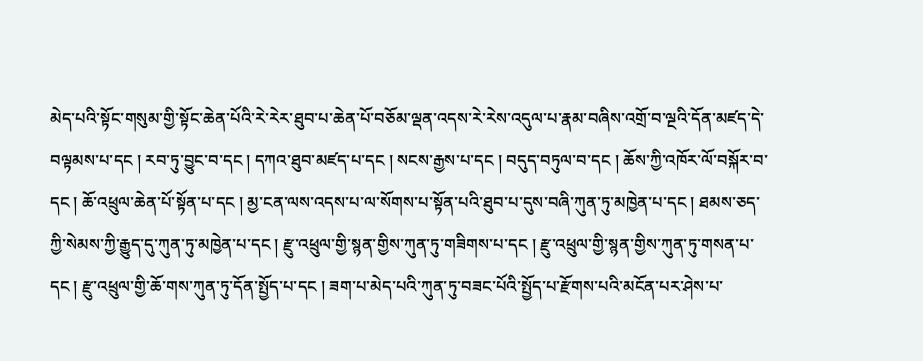མེད་པའི་སྟོང་གསུམ་གྱི་སྟོང་ཆེན་པོའི་རེ་རེར་ཐུབ་པ་ཆེན་པོ་བཅོམ་ལྡན་འདས་རེ་རེས་འདུལ་པ་རྣམ་བཞིས་འགྲོ་བ་ལྔའི་དོན་མཛད་དེ་བལྟམས་པ་དང ། རབ་ཏུ་བྱུང་བ་དང ། དཀའ་ཐུབ་མཛད་པ་དང ། སངས་རྒྱས་པ་དང ། བདུད་བཏུལ་བ་དང ། ཆོས་ཀྱི་འཁོར་ལོ་བསྐོར་བ་དང ། ཆོ་འཕྲུལ་ཆེན་པོ་སྟོན་པ་དང ། མྱ་ངན་ལས་འདས་པ་ལ་སོགས་པ་སྟོན་པའི་ཐུབ་པ་དུས་བཞི་ཀུན་ཏུ་མཁྱེན་པ་དང ། ཐམས་ཅད་ཀྱི་སེམས་ཀྱི་རྒྱུད་དུ་ཀུན་ཏུ་མཁྱེན་པ་དང ། རྫུ་འཕྲུལ་གྱི་སྙན་གྱིས་ཀུན་ཏུ་གཟིགས་པ་དང ། རྫུ་འཕྲུལ་གྱི་སྙན་གྱིས་ཀུན་ཏུ་གསན་པ་དང ། རྫུ་འཕྲུལ་གྱི་ཆོ་གས་ཀུན་ཏུ་དོན་སྤྱོད་པ་དང ། ཟག་པ་མེད་པའི་ཀུན་ཏུ་བཟང་པོའི་སྤྱོད་པ་རྫོགས་པའི་མངོན་པར་ཤེས་པ་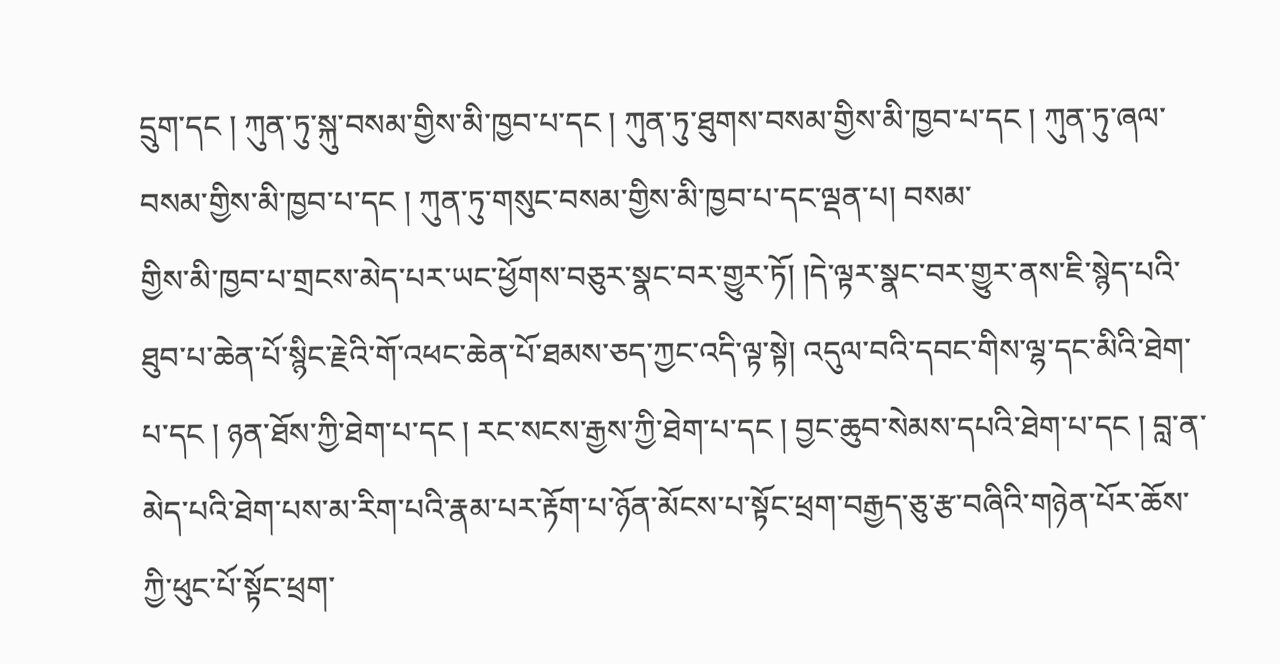དྲུག་དང ། ཀུན་ཏུ་སྐུ་བསམ་གྱིས་མི་ཁྱབ་པ་དང ། ཀུན་ཏུ་ཐུགས་བསམ་གྱིས་མི་ཁྱབ་པ་དང ། ཀུན་ཏུ་ཞལ་བསམ་གྱིས་མི་ཁྱབ་པ་དང ། ཀུན་ཏུ་གསུང་བསམ་གྱིས་མི་ཁྱབ་པ་དང་ལྡན་པ། བསམ་
གྱིས་མི་ཁྱབ་པ་གྲངས་མེད་པར་ཡང་ཕྱོགས་བཅུར་སྣང་བར་གྱུར་ཏོ། །དེ་ལྟར་སྣང་བར་གྱུར་ནས་ཇི་སྙེད་པའི་ཐུབ་པ་ཆེན་པོ་སྙིང་རྗེའི་གོ་འཕང་ཆེན་པོ་ཐམས་ཅད་ཀྱང་འདི་ལྟ་སྟེ། འདུལ་བའི་དབང་གིས་ལྷ་དང་མིའི་ཐེག་པ་དང ། ཉན་ཐོས་ཀྱི་ཐེག་པ་དང ། རང་སངས་རྒྱས་ཀྱི་ཐེག་པ་དང ། བྱང་ཆུབ་སེམས་དཔའི་ཐེག་པ་དང ། བླ་ན་མེད་པའི་ཐེག་པས་མ་རིག་པའི་རྣམ་པར་རྟོག་པ་ཉོན་མོངས་པ་སྟོང་ཕྲག་བརྒྱད་ཅུ་རྩ་བཞིའི་གཉེན་པོར་ཆོས་ཀྱི་ཕུང་པོ་སྟོང་ཕྲག་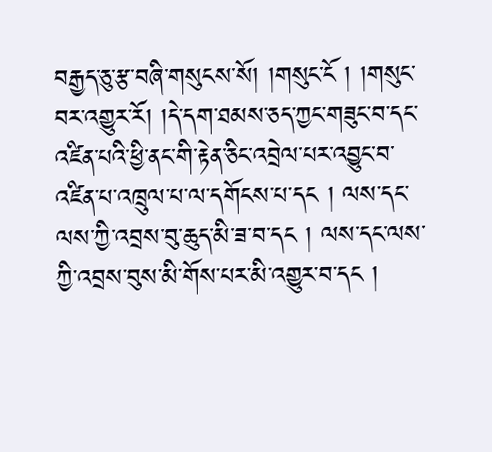བརྒྱད་ཅུ་རྩ་བཞི་གསུངས་སོ། །གསུང་ངོ ། །གསུང་བར་འགྱུར་རོ། །དེ་དག་ཐམས་ཅད་ཀྱང་གཟུང་བ་དང་འཛིན་པའི་ཕྱི་ནང་གི་རྟེན་ཅིང་འབྲེལ་པར་འབྱུང་བ་འཛིན་པ་འཁྲུལ་པ་ལ་དགོངས་པ་དང ། ལས་དང་ལས་ཀྱི་འབྲས་བུ་ཆུད་མི་ཟ་བ་དང ། ལས་དང་ལས་ཀྱི་འབྲས་བུས་མི་གོས་པར་མི་འགྱུར་བ་དང །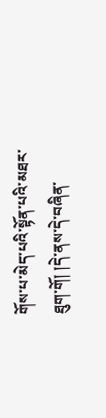གོས་པ་མེད་པའི་སྟོན་པའི་མཐར་ཐུག་གོ། །དེ་ནས་དེ་བཞིན་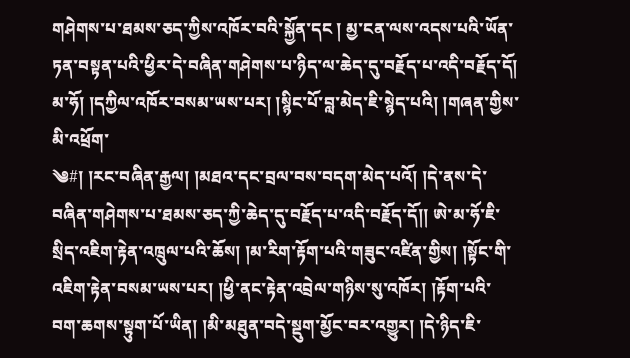གཤེགས་པ་ཐམས་ཅད་ཀྱིས་འཁོར་བའི་སྐྱོན་དང ། མྱ་ངན་ལས་འདས་པའི་ཡོན་ཏན་བསྟན་པའི་ཕྱིར་དེ་བཞིན་གཤེགས་པ་ཉིད་ལ་ཆེད་དུ་བརྗོད་པ་འདི་བརྗོད་དོ། མ་ཧོ། །དཀྱིལ་འཁོར་བསམ་ཡས་པར། །སྙིང་པོ་བླ་མེད་ཇི་སྙེད་པའི། །གཞན་གྱིས་མི་འཕྲོག་
༄#། །རང་བཞིན་རྒྱལ། །མཐའ་དང་བྲལ་བས་བདག་མེད་པའོ། །དེ་ནས་དེ་བཞིན་གཤེགས་པ་ཐམས་ཅད་ཀྱི་ཆེད་དུ་བརྗོད་པ་འདི་བརྗོད་དོ།། ཨེ་མ་ཧོ་ཇི་སྲིད་འཇིག་རྟེན་འཁྲུལ་པའི་ཆོས། །མ་རིག་རྟོག་པའི་གཟུང་འཛིན་གྱིས། །སྟོང་གི་འཇིག་རྟེན་བསམ་ཡས་པར། །ཕྱི་ནང་རྟེན་འབྲེལ་གཉིས་སུ་འཁོར། །རྟོག་པའི་བག་ཆགས་སྟུག་པོ་ཡིན། །མི་མཐུན་བདེ་སྡུག་མྱོང་བར་འགྱུར། །དེ་ཉིད་ཇི་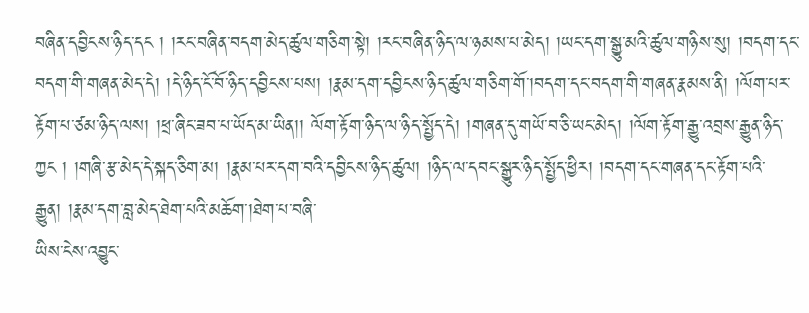བཞིན་དབྱིངས་ཉིད་དང ། །རང་བཞིན་བདག་མེད་ཚུལ་གཅིག་སྟེ། །རང་བཞིན་ཉིད་ལ་ཉམས་པ་མེད། །ཡང་དག་སྒྱུ་མའི་ཚུལ་གཉིས་སུ། །བདག་དང་བདག་གི་གཞན་མེད་དེ། །དེ་ཉིད་ངོ་བོ་ཉིད་དབྱིངས་པས། །རྣམ་དག་དབྱིངས་ཉིད་ཚུལ་གཅིག་གོ་།བདག་དང་བདག་གི་གཞན་རྣམས་ནི། །ལོག་པར་རྟོག་པ་ཙམ་ཉིད་ལས། །ཕྲ་ཞིང་ཟབ་པ་ཡོད་མ་ཡིན།། ལོག་རྟོག་ཉིད་ལ་ཉིད་སྤྱོད་དེ། །གཞན་དུ་གཡོ་བ་ཅི་ཡང་མེད། །ལོག་རྟོག་རྒྱུ་འབྲས་རྒྱུན་ཉིད་ཀྱང ། །གཞི་རྩ་མེད་དེ་སྐད་ཅིག་མ། །རྣམ་པར་དག་བའི་དབྱིངས་ཉིད་ཚུལ། །ཉིད་ལ་དབང་སྒྱུར་ཉིད་སྤྱོད་ཕྱིར། །བདག་དང་གཞན་དང་རྟོག་པའི་རྒྱུན། །རྣམ་དག་བླ་མེད་ཐེག་པའི་མཆོག་།ཐེག་པ་བཞི་
ཡིས་ངེས་འབྱུང་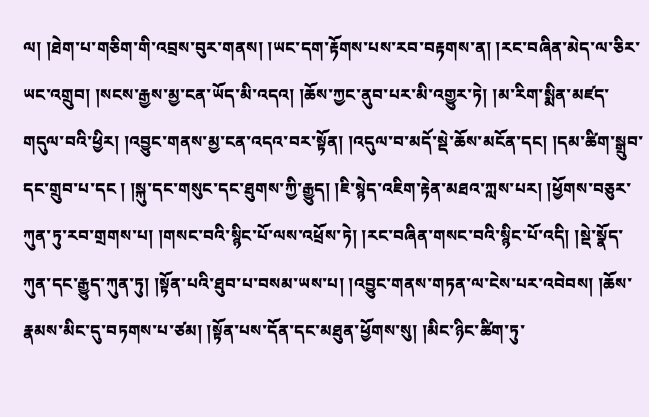ལ། །ཐེག་པ་གཅིག་གི་འབྲས་བུར་གནས། །ཡང་དག་རྟོགས་པས་རབ་བརྟགས་ན། །རང་བཞིན་མེད་ལ་ཅིར་ཡང་འགྲུབ། །སངས་རྒྱས་མྱ་ངན་ཡོད་མི་འདའ། །ཆོས་ཀྱང་ནུབ་པར་མི་འགྱུར་ཏེ། །མ་རིག་སྨིན་མཛད་གདུལ་བའི་ཕྱིར། །འབྱུང་གནས་མྱ་ངན་འདའ་བར་སྟོན། །འདུལ་བ་མདོ་སྡེ་ཆོས་མངོན་དང། །དམ་ཚིག་སྒྲུབ་དང་གྲུབ་པ་དང ། །སྐུ་དང་གསུང་དང་ཐུགས་ཀྱི་རྒྱུད། །ཇི་སྙེད་འཇིག་རྟེན་མཐའ་ཀླས་པར། །ཕྱོགས་བཅུར་ཀུན་ཏུ་རབ་གྲགས་པ། །གསང་བའི་སྙིང་པོ་ལས་འཕྲོས་ཏེ། །རང་བཞིན་གསང་བའི་སྙིང་པོ་འདི། །སྡེ་སྣོད་ཀུན་དང་རྒྱུད་ཀུན་ཏུ། །སྟོན་པའི་ཐུབ་པ་བསམ་ཡས་པ། །འབྱུང་གནས་གཏན་ལ་ངེས་པར་འབེབས། །ཆོས་རྣམས་མིང་དུ་བཏགས་པ་ཙམ། །སྟོན་པས་དོན་དང་མཐུན་ཕྱོགས་སུ། །མིང་ཉིང་ཚིག་ཏུ་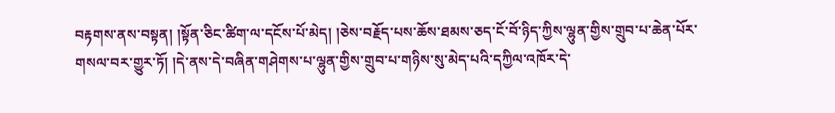བརྟགས་ནས་བསྟན། །སྟོན་ཅིང་ཚིག་ལ་དངོས་པོ་མེད། །ཅེས་བརྗོད་པས་ཆོས་ཐམས་ཅད་ངོ་བོ་ཉིད་ཀྱིས་ལྷུན་གྱིས་གྲུབ་པ་ཆེན་པོར་གསལ་བར་གྱུར་ཏོ། །དེ་ནས་དེ་བཞིན་གཤེགས་པ་ལྷུན་གྱིས་གྲུབ་པ་གཉིས་སུ་མེད་པའི་དཀྱིལ་འཁོར་དེ་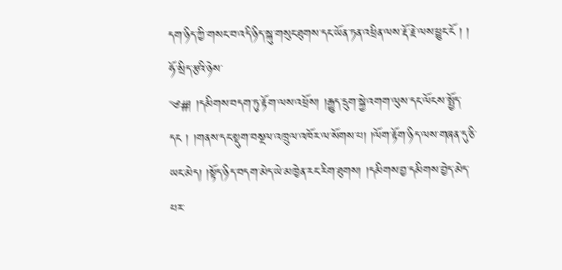དག་ཉིད་ཀྱི་གསང་བ་འདི་ཉིད་སྐུ་གསུང་ཐུགས་དང་ཡོན་ཏན་འཕྲིན་ལས་རྡོ་རྗེ་ལས་ཕྱུང་ངོ ། ། ཧོ་སྲིད་རྩའི་ཉེས་
༄#། །དམིགས་བདག་ཏུ་རྟོག་ལས་འཕྲོས། །རྒྱུད་དྲུག་སྐྱེ་འགག་ལུས་དང་ལོངས་སྤྱོད་དང ། །གནས་དང་སྡུག་བསྔལ་འཁྲུལ་འཁོར་ལ་སོགས་པ། །ལོག་རྟོག་ཉིད་ལས་གཞན་དུ་ཅི་ཡང་མེད། །སྟོད་ཉིད་བདག་མེད་ཡེ་མཁྱེན་རང་རིག་ཐུགས། །དམིགས་བྱ་དམིགས་བྱེད་མེད་པར་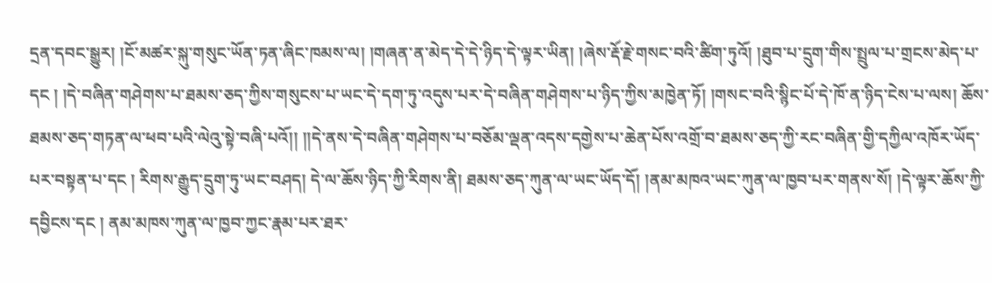དྲན་དབང་སྒྱུར། །ངོ་མཚར་སྐུ་གསུང་ཡོན་ཏན་ཞིང་ཁམས་ལ། །གཞན་ན་མེད་དེ་དེ་ཉིད་དེ་ལྟར་ཡིན། །ཞེས་རྡོ་རྗེ་གསང་བའི་ཚིག་ཏུའོ། །ཐུབ་པ་དྲུག་གིས་སྤྲུལ་པ་གྲངས་མེད་པ་དང ། །དེ་བཞིན་གཤེགས་པ་ཐམས་ཅད་ཀྱིས་གསུངས་པ་ཡང་དེ་དག་ཏུ་འདུས་པར་དེ་བཞིན་གཤེགས་པ་ཉིད་ཀྱིས་མཁྱེན་ཏོ། །གསང་བའི་སྙིང་པོ་དེ་ཁོ་ན་ཉིད་ངེས་པ་ལས། ཆོས་ཐམས་ཅད་གཏན་ལ་ཕབ་པའི་ལེའུ་སྟེ་བཞི་པའོ།། །།དེ་ནས་དེ་བཞིན་གཤེགས་པ་བཅོམ་ལྡན་འདས་དགྱེས་པ་ཆེན་པོས་འགྲོ་བ་ཐམས་ཅད་ཀྱི་རང་བཞིན་གྱི་དཀྱིལ་འཁོར་ཡོད་པར་བསྟན་པ་དང ། རིགས་རྒྱུད་དྲུག་ཏུ་ཡང་བཤད། དེ་ལ་ཆོས་ཉིད་ཀྱི་རིགས་ནི། ཐམས་ཅད་ཀུན་ལ་ཡང་ཡོད་དོ། །ནམ་མཁའ་ཡང་ཀུན་ལ་ཁྱབ་པར་གནས་སོ། །དེ་ལྟར་ཆོས་ཀྱི་དབྱིངས་དང ། ནམ་མཁས་ཀུན་ལ་ཁྱབ་ཀྱང་རྣམ་པར་ཐར་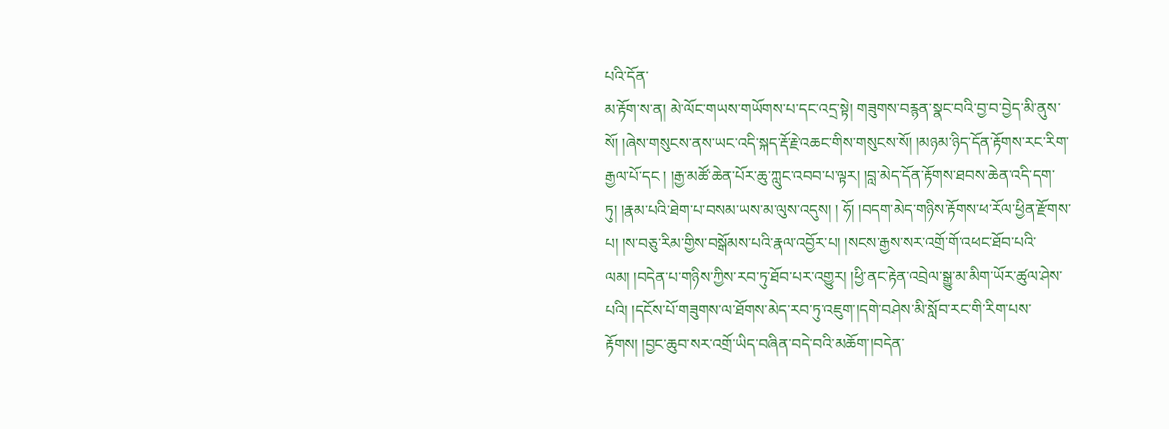པའི་དོན་
མ་རྟོག་ས་ན། མེ་ལོང་གཡས་གཡོགས་པ་དང་འདྲ་སྟེ། གཟུགས་བརྙན་སྣང་བའི་བྱ་བ་བྱེད་མི་ནུས་སོ། །ཞེས་གསུངས་ནས་ཡང་འདི་སྐད་རྡོ་རྗེ་འཆང་གིས་གསུངས་སོ། །མཉམ་ཉིད་དོན་རྟོགས་རང་རིག་རྒྱལ་པོ་དང ། །རྒྱ་མཚོ་ཆེན་པོར་ཆུ་ཀླུང་འབབ་པ་ལྟར། །བླ་མེད་དོན་རྟོགས་ཐབས་ཆེན་འདི་དག་ཏུ། །རྣམ་པའི་ཐེག་པ་བསམ་ཡས་མ་ལུས་འདུས། ། ཧོ། །བདག་མེད་གཉིས་རྟོགས་ཕ་རོལ་ཕྱིན་རྫོགས་པ། །ས་བཅུ་རིམ་གྱིས་བསྒོམས་པའི་རྣལ་འབྱོར་པ། །སངས་རྒྱས་སར་འགྲོ་གོ་འཕང་ཐོབ་པའི་ལམ། །བདེན་པ་གཉིས་ཀྱིས་རབ་ཏུ་ཐོབ་པར་འགྱུར། །ཕྱི་ནང་རྟེན་འབྲེལ་སྒྱུ་མ་མིག་ཡོར་ཚུལ་ཤེས་པའི། །དངོས་པོ་གཟུགས་ལ་ཐོགས་མེད་རབ་ཏུ་འཇུག་།དགེ་བཤེས་མི་སློབ་རང་གི་རིག་པས་རྟོགས། །བྱང་ཆུབ་སར་འགྲོ་ཡིད་བཞིན་བདེ་བའི་མཆོག་།བདེན་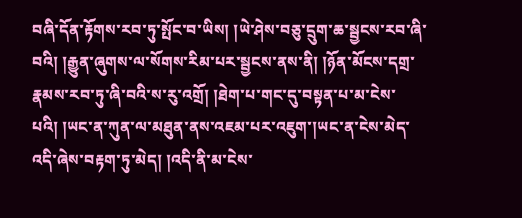བཞི་དོན་རྟོགས་རབ་ཏུ་སྤོང་བ་ཡིས། །ཡེ་ཤེས་བཅུ་དྲུག་ཆ་སྦྱངས་རབ་ཞི་བའི། །རྒྱུན་ཞུགས་ལ་སོགས་རིམ་པར་སྦྱངས་ནས་ནི། །ཉོན་མོངས་དགྲ་རྣམས་རབ་ཏུ་ཞི་བའི་ས་རུ་འགྲོ། །ཐེག་པ་གང་དུ་བསྟན་པ་མ་ངེས་པའི། །ཡང་ན་ཀུན་ལ་མཐུན་ནས་འཇམ་པར་འཇུག་།ཡང་ན་ངེས་མེད་འདི་ཞེས་བརྟག་ཏུ་མེད། །འདི་ནི་མ་ངེས་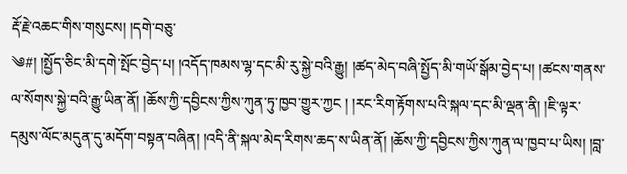རྡོ་རྗེ་འཆང་གིས་གསུངས། །དགེ་བཅུ་
༄#། །སྤྱོད་ཅིང་མི་དགེ་སྤོང་བྱེད་པ། །འདོད་ཁམས་ལྷ་དང་མི་རུ་སྐྱེ་བའི་རྒྱུ། །ཚད་མེད་བཞི་སྤྱོད་མི་གཡོ་སྒོམ་བྱེད་པ། །ཚངས་གནས་ལ་སོགས་སྐྱེ་བའི་རྒྱུ་ཡིན་ནོ། །ཆོས་ཀྱི་དབྱིངས་ཀྱིས་ཀུན་ཏུ་ཁྱབ་གྱུར་ཀྱང ། །རང་རིག་རྟོགས་པའི་སྐལ་དང་མི་ལྡན་ནི། །ཇི་ལྟར་དམུས་ལོང་མདུན་དུ་མདོག་བསྟན་བཞིན། །འདི་ནི་སྐལ་མེད་རིགས་ཆད་ས་ཡིན་ནོ། །ཆོས་ཀྱི་དབྱིངས་ཀྱིས་ཀུན་ལ་ཁྱབ་པ་ཡིས། །བླ་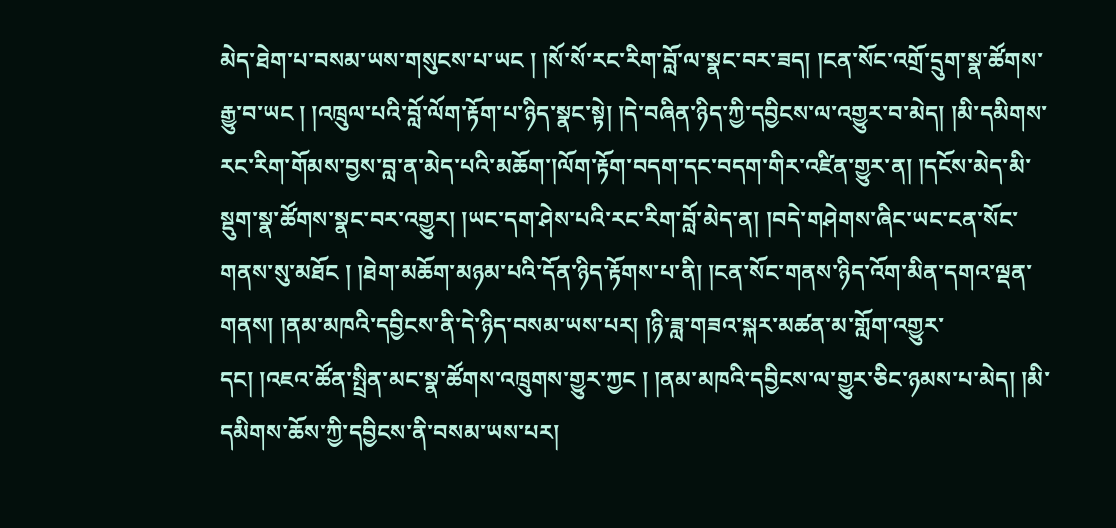མེད་ཐེག་པ་བསམ་ཡས་གསུངས་པ་ཡང ། །སོ་སོ་རང་རིག་བློ་ལ་སྣང་བར་ཟད། །ངན་སོང་འགྲོ་དྲུག་སྣ་ཚོགས་རྒྱུ་བ་ཡང ། །འཁྲུལ་པའི་བློ་ལོག་རྟོག་པ་ཉིད་སྣང་སྟེ། །དེ་བཞིན་ཉིད་ཀྱི་དབྱིངས་ལ་འགྱུར་བ་མེད། །མི་དམིགས་རང་རིག་གོམས་བྱས་བླ་ན་མེད་པའི་མཆོག་།ལོག་རྟོག་བདག་དང་བདག་གིར་འཛིན་གྱུར་ན། །དངོས་མེད་མི་སྡུག་སྣ་ཚོགས་སྣང་བར་འགྱུར། །ཡང་དག་ཤེས་པའི་རང་རིག་བློ་མེད་ན། །བདེ་གཤེགས་ཞིང་ཡང་ངན་སོང་གནས་སུ་མཐོང ། །ཐེག་མཆོག་མཉམ་པའི་དོན་ཉིད་རྟོགས་པ་ནི། །ངན་སོང་གནས་ཉིད་འོག་མིན་དགའ་ལྡན་གནས། །ནམ་མཁའི་དབྱིངས་ནི་དེ་ཉིད་བསམ་ཡས་པར། །ཉི་ཟླ་གཟའ་སྐར་མཚན་མ་གློག་འགྱུར་
དང། །འཇའ་ཚོན་སྤྲིན་མང་སྣ་ཚོགས་འཁྲུགས་གྱུར་ཀྱང ། །ནམ་མཁའི་དབྱིངས་ལ་གྱུར་ཅིང་ཉམས་པ་མེད། །མི་དམིགས་ཆོས་ཀྱི་དབྱིངས་ནི་བསམ་ཡས་པར།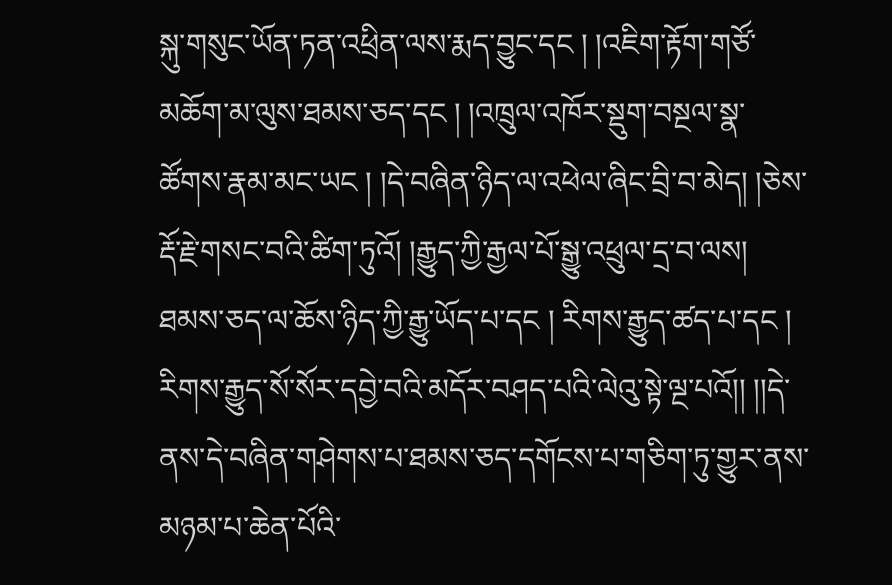སྐུ་གསུང་ཡོན་ཏན་འཕྲིན་ལས་རྨད་བྱུང་དང ། །འཇིག་རྟོག་གཙོ་མཆོག་མ་ལུས་ཐམས་ཅད་དང ། །འཁྲུལ་འཁོར་སྡུག་བསྔལ་སྣ་ཚོགས་རྣམ་མང་ཡང ། །དེ་བཞིན་ཉིད་ལ་འཕེལ་ཞིང་བྲི་བ་མེད། །ཅེས་རྡོ་རྗེ་གསང་བའི་ཚིག་ཏུའོ། །རྒྱུད་ཀྱི་རྒྱལ་པོ་སྒྱུ་འཕྲུལ་དྲ་བ་ལས། ཐམས་ཅད་ལ་ཆོས་ཉིད་ཀྱི་རྒྱུ་ཡོད་པ་དང ། རིགས་རྒྱུད་ཚད་པ་དང ། རིགས་རྒྱུད་སོ་སོར་དབྱེ་བའི་མདོར་བཤད་པའི་ལེའུ་སྟེ་ལྔ་པའོ།། །།དེ་ནས་དེ་བཞིན་གཤེགས་པ་ཐམས་ཅད་དགོངས་པ་གཅིག་ཏུ་གྱུར་ནས་མཉམ་པ་ཆེན་པོའི་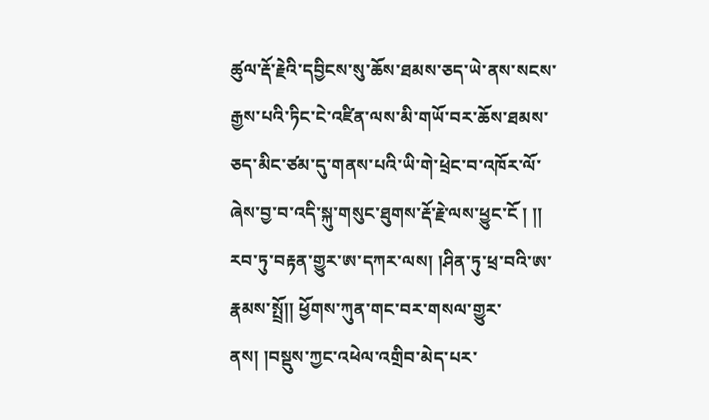ཚུལ་རྡོ་རྗེའི་དབྱིངས་སུ་ཆོས་ཐམས་ཅད་ཡེ་ནས་སངས་རྒྱས་པའི་ཏིང་ངེ་འཛིན་ལས་མི་གཡོ་བར་ཆོས་ཐམས་ཅད་མིང་ཙམ་དུ་གནས་པའི་ཡི་གེ་ཕྲེང་བ་འཁོར་ལོ་ཞེས་བྱ་བ་འདི་སྐུ་གསུང་ཐུགས་རྡོ་རྗེ་ལས་ཕྱུང་ངོ ། །། རབ་ཏུ་བརྟན་གྱུར་ཨ་དཀར་ལས། །ཤིན་ཏུ་ཕྲ་བའི་ཨ་རྣམས་སྤྲོ།། ཕྱོགས་ཀུན་གང་བར་གསལ་གྱུར་ནས། །བསྡུས་ཀྱང་འཕེལ་འགྲིབ་མེད་པར་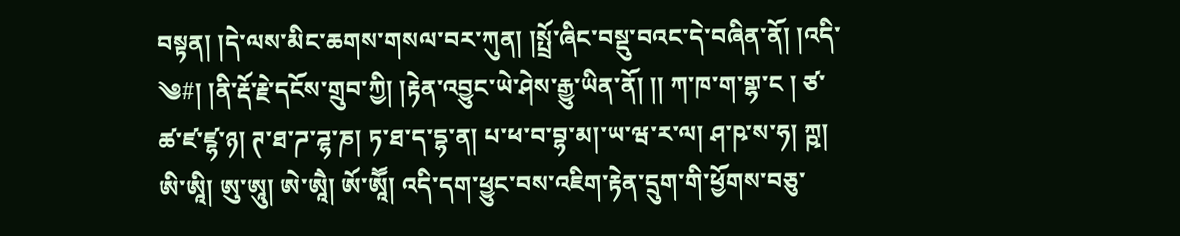བསྟན། །དེ་ལས་མིང་ཆགས་གསལ་བར་ཀུན། །སྤྲོ་ཞིང་བསྡུ་བའང་དེ་བཞིན་ནོ། །འདི་
༄#། །ནི་རྡོ་རྗེ་དངོས་གྲུབ་ཀྱི། །རྟེན་འབྱུང་ཡེ་ཤེས་རྒྱུ་ཡིན་ནོ། །། ཀ་ཁ་ག་གྷ་ང ། ཙ་ཚ་ཛ་ཛྷ་ཉ། ཊ་ཐ་ཌ་ཌྷ་ཎ། ཏ་ཐ་ད་དྷ་ན། པ་ཕ་བ་བྷ་མ།་ཡ་ཝ་ར་ལ། ཤ་ཥ་ས་ཧ། ཀྵ། ཨི་ཨཱི། ཨུ་ཨཱུ། ཨེ་ཨཱཻ། ཨོ་ཨཱཽ། འདི་དག་ཕྱུང་བས་འཇིག་རྟེན་དྲུག་གི་ཕྱོགས་བཅུ་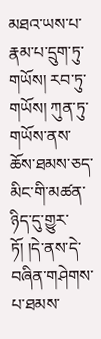མཐའ་ཡས་པ་རྣམ་པ་དྲུག་ཏུ་གཡོས། རབ་ཏུ་གཡོས། ཀུན་ཏུ་གཡོས་ནས་ཆོས་ཐམས་ཅད་མིང་གི་མཚན་ཉིད་དུ་གྱུར་ཏོ། །དེ་ནས་དེ་བཞིན་གཤེགས་པ་ཐམས་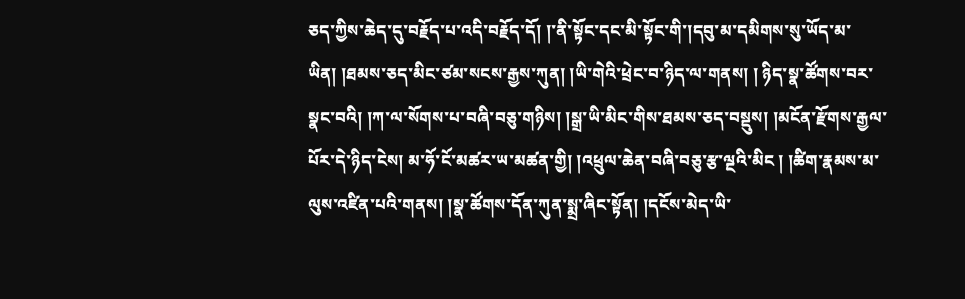ཅད་ཀྱིས་ཆེད་དུ་བརྗོད་པ་འདི་བརྗོད་དོ། །་ནི་སྟོང་དང་མི་སྟོང་གི་།དབུ་མ་དམིགས་སུ་ཡོད་མ་ཡིན། །ཐམས་ཅད་མིང་ཙམ་སངས་རྒྱས་ཀུན། །ཡི་གེའི་ཕྲེང་བ་ཉིད་ལ་གནས། ། ཉིད་སྣ་ཚོགས་བར་སྣང་བའི། །ཀ་ལ་སོགས་པ་བཞི་བཅུ་གཉིས། །སྒྲ་ཡི་མིང་གིས་ཐམས་ཅད་བསྡུས། །མངོན་རྫོགས་རྒྱལ་པོར་དེ་ཉིད་ངེས། མ་ཧོ་ངོ་མཚར་ཡ་མཚན་གྱི། །འཕྲུལ་ཆེན་བཞི་བཅུ་རྩ་ལྔའི་མིང ། །ཚིག་རྣམས་མ་ལུས་འཛིན་པའི་གནས། །སྣ་ཚོགས་དོན་ཀུན་སྨྲ་ཞིང་སྟོན། །དངོས་མེད་ཡི་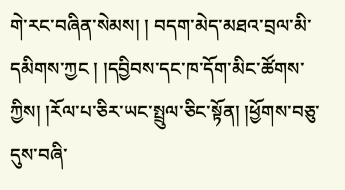གེ་རང་བཞིན་སེམས། ། བདག་མེད་མཐའ་བྲལ་མི་དམིགས་ཀྱང ། །དབྱིབས་དང་ཁ་དོག་མིང་ཚོགས་ཀྱིས། །རོལ་པ་ཅིར་ཡང་སྤྲུལ་ཅིང་སྟོན། །ཕྱོགས་བཅུ་དུས་བཞི་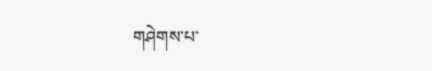གཤེགས་པ་